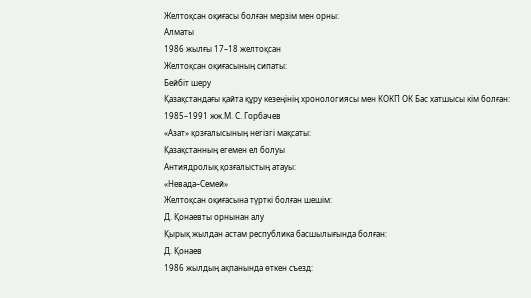Желтоқсан оқиғасы болған мерзім мен орны:
Алматы
1986 жылғы 17–18 желтоқсан
Желтоқсан оқиғасының сипаты:
Бейбіт шеру
Қазақстандағы қайта құру кезеңінің хронологиясы мен КОКП ОК Бас хатшысы кім болған:
1985–1991 жж.М. С. Горбачев
«Азат» қозғалысының негізгі мақсаты:
Қазақстанның егемен ел болуы
Антиядролық қозғалыстың атауы:
«Невада–Семей»
Желтоқсан оқиғасына түрткі болған шешім:
Д. Қонаевты орнынан алу
Қырық жылдан астам республика басшылығында болған:
Д. Қонаев
1986 жылдың ақпанында өткен съезд: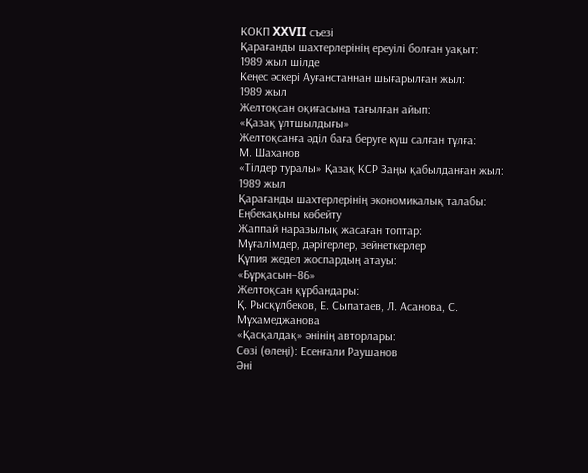КОКП XXVII съезі
Қарағанды шахтерлерінің ереуілі болған уақыт:
1989 жыл шілде
Кеңес әскері Ауғанстаннан шығарылған жыл:
1989 жыл
Желтоқсан оқиғасына тағылған айып:
«Қазақ ұлтшылдығы»
Желтоқсанға әділ баға беруге күш салған тұлға:
М. Шаханов
«Тілдер туралы» Қазақ КСР Заңы қабылданған жыл:
1989 жыл
Қарағанды шахтерлерінің экономикалық талабы:
Еңбекақыны көбейту
Жаппай наразылық жасаған топтар:
Мұғалімдер, дәрігерлер, зейнеткерлер
Құпия жедел жоспардың атауы:
«Бұрқасын–86»
Желтоқсан құрбандары:
Қ. Рысқұлбеков, Е. Сыпатаев, Л. Асанова, С. Мұхамеджанова
«Қасқалдақ» әнінің авторлары:
Сөзі (өлеңі): Есенғали Раушанов
Әні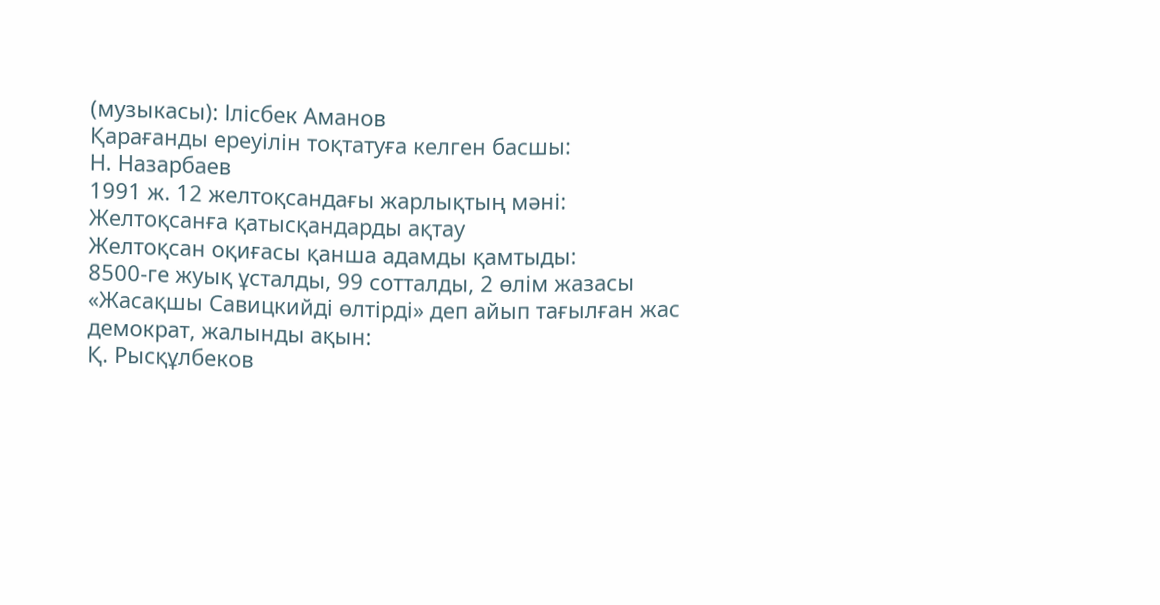(музыкасы): Ілісбек Аманов
Қарағанды ереуілін тоқтатуға келген басшы:
Н. Назарбаев
1991 ж. 12 желтоқсандағы жарлықтың мәні:
Желтоқсанға қатысқандарды ақтау
Желтоқсан оқиғасы қанша адамды қамтыды:
8500-ге жуық ұсталды, 99 сотталды, 2 өлім жазасы
«Жасақшы Савицкийді өлтірді» деп айып тағылған жас демократ, жалынды ақын:
Қ. Рысқұлбеков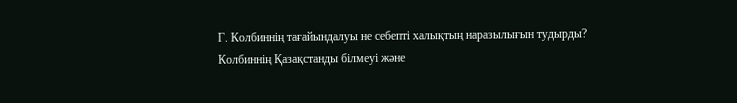Г. Колбиннің тағайындалуы не себепті халықтың наразылығын тудырды?
Колбиннің Қазақстанды білмеуі және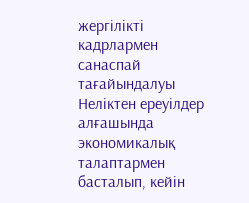жергілікті кадрлармен санаспай тағайындалуы
Неліктен ереуілдер алғашында экономикалық талаптармен басталып, кейін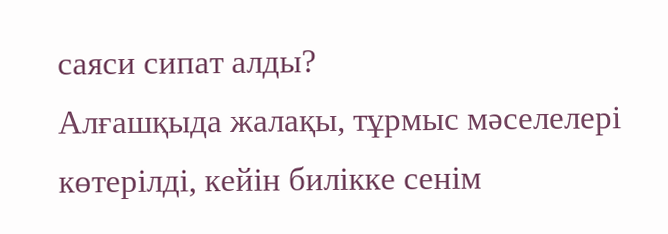саяси сипат алды?
Алғашқыда жалақы, тұрмыс мәселелері көтерілді, кейін билікке сенім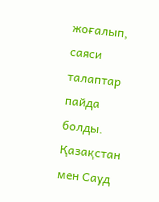жоғалып, саяси талаптар пайда болды.
Қазақстан мен Сауд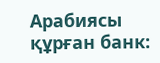Арабиясы құрған банк: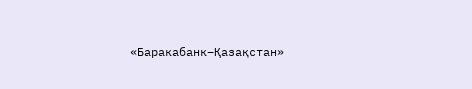«Баракабанк–Қазақстан»